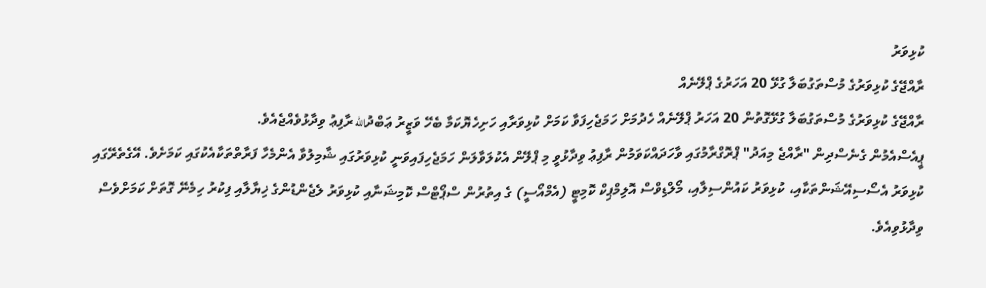ކުޅިވަރު
ރާއްޖޭގެ ކުޅިވަރުގެ މުސްތަގުބަލާ ގުޅޭ 20 އަހަރުގެ ޕްލޭނެއް
ރާއްޖޭގެ ކުޅިވަރުގެ މުސްތަގުބަލާ ގުޅޭގޮތުން 20 އަހަރު ޕްލޭނެއް ހެދުމަށް ހަމަޖެހިފަވާ ކަމަށް ކުޅިވަރާއި ހަށިހެޔޮކަމާ ބެހޭ ވަޒީރު ޢަބްދުالله ރާފިޢު ވިދާޅުވެއްޖެއެވެ.
ޕީއެސްއެމުން ގެނެސްދިން "ރާއްޖެ މިއަދު" ޕްރޮގްރާމުގައި ވާހަދައްކަވަމުން ރާފިޢު ވިދާޅުވީ މި ޕްލޭން އެކުލަވާލަން ހަމަޖެހިފައިވަނީ ކުޅިވަރުގައި ޝާމިލުވާ އެންމެހާ ފަރާތްތަކާއެކުގައި ކަމަށެވެ. އޭގެތެރޭގައި ކުޅިވަރު އެސޯސިއޭޝަންތަކާއި، ކުޅިވަރު ކައުންސިލާއި، މޯލްޑިވްސް އޮލިމްޕިކް ކޮމިޓީ (އެމްއޯސީ) ގެ އިތުރުން ސްޕޯޓްސް ކޮމިޝަނާއި ކުޅިވަރު ލެޖެންޑުންގެ ޚިޔާލާއި ފިކުރު ހިމެނޭ ގޮތަށް ކަމަށްވެސް ވިދާޅުވިއެވެ.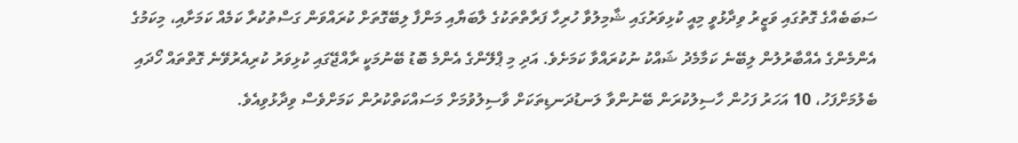ސަބަބެއްގެ ގޮތުގައި ވަޒީރު ވިދާޅުވީ މިއީ ކުޅިވަރުގައި ޝާމިލުވާ ހުރިހާ ފަރާތްތަކުގެ ލާބަޔާއި މަންފާ ލިބޭގޮތަށް ކުރައްވަން ގަސްތުކުރާ ކަމެއް ކަމަށާއި، މިކަމުގެ އެންމެންގެ އެއްބާރުލުން ލިބޭނެ ކަމާމެދު ޝައްކު ނުކުރައްވާ ކަމަށެވެ. އަދި މި ޕްލޭންގެ އެންމެ ބޮޑު ބޭނުމަކީ ރާއްޖޭގައި ކުޅިވަރު ކުރިއެރުވޭނެ ގޮތްތައް ހޯދައި ބެލުމަށްފަހު، 10 އަހަރު ފަހުން ހާސިލުކުރަން ބޭނުންވާ ލަނޑުދަނޑިތަކަށް ވާސިލުވުމަށް މަސައްކަތްކުރުން ކަމަށްވެސް ވިދާޅުވިއެވެ.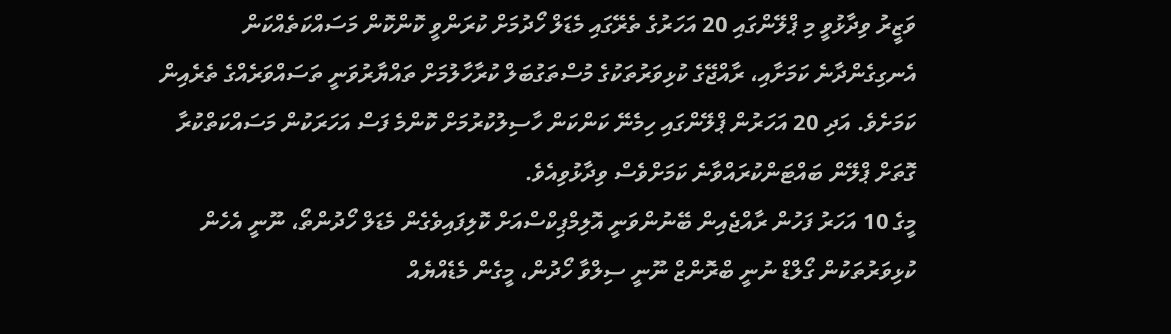ވަޒީރު ވިދާޅުވީ މި ޕްލޭންގައި 20 އަހަރުގެ ތެރޭގައި މެޑަލް ހޯދުމަށް ކުރަންވީ ކޮންކޮން މަސައްކަތެއްކަން އެނގިގެންދާނެ ކަމަށާއި، ރާއްޖޭގެ ކުޅިވަރުތަކުގެ މުސްތަގުބަލް ކުރާހާލުމަށް ތައްޔާރުވަނީ ތަސައްވަރެއްގެ ތެރެއިން ކަމަށެވެ. އަދި 20 އަހަރުން ޕްލޭންގައި ހިމެނޭ ކަންކަން ހާސިލުކުރުމަށް ކޮންމެ ފަސް އަހަރަކުން މަސައްކަތްކުރާ ގޮތަށް ޕްލޭން ބައްޓަންކުރައްވާނެ ކަމަށްވެސް ވިދާޅުވިއެވެ.
މީގެ 10 އަހަރު ފަހުން ރާއްޖެއިން ބޭނުންވަނީ އޮލިމްޕިކްސްއަށް ކޮލިފައިވެގެން މެޑަލް ހޯދުންތޯ، ނޫނީ އެހެން ކުޅިވަރުތަކުން ގޯލްޑް ނުނީ ބްރޮންޒް ނޫނީ ސިލްވާ ހޯދުން، މީގެން މެޑެއްޔެއް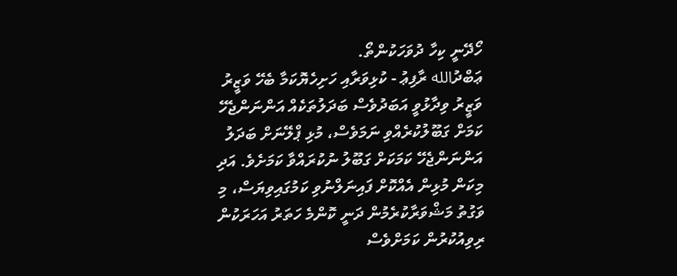ހޯދޭނީ ކިހާ ދުވަހަކުންތޯ.
ޢަބްދުالله ރާފިޢު - ކުޅިވަރާއި ހަށިހެޔޮކަމާ ބެހޭ ވަޒީރު
ވަޒީރު ވިދާޅުވީ އަބަދުވެސް ބަދަލުތަކެއް އަންނަންޖެހޭ ކަމަށް ގަބޫލުކުރެއްވި ނަމަވެސް، މުޅި ޕްލޭނަށް ބަދަލު އަންނަންޖެހޭ ކަމަކަށް ގަބޫލު ނުކުރައްވާ ކަމަށެވެ. އަދި މިކަން މުޅިން އެއްކޮށް ފައިނަލްނުވި ކަމުގައިވިޔަސް، މި ވަގުތު މަޝްވަރާކުރެމުން ދަނީ ކޮންމެ ހަތަރު އަހަރަކުން ރިވިއުކުރުން ކަމަށްވެސް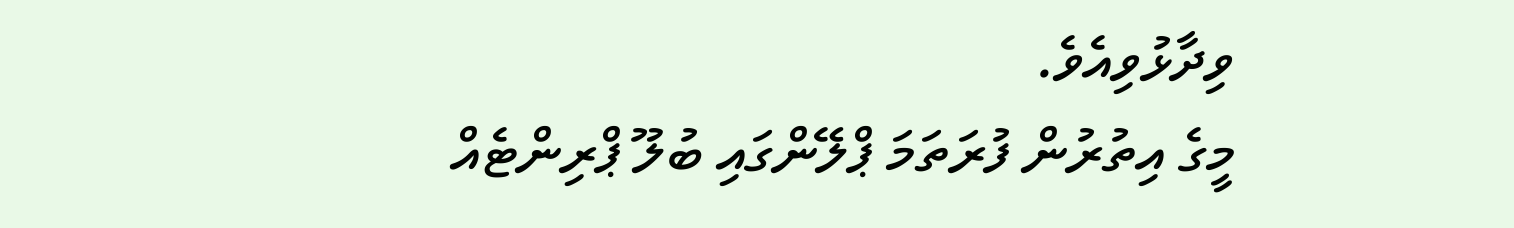ވިދާޅުވިއެވެ.
މީގެ އިތުރުން ފުރަތަމަ ޕްލޭންގައި ބުލޫ ޕްރިންޓެއް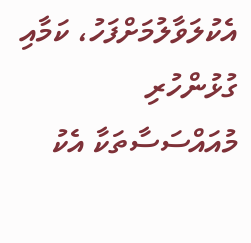އެކުލަވާލުމަށްފަހު، ކަމާއި ގުޅުންހުރި މުއައްސަސާތަކާ އެކު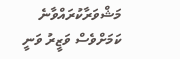މަޝްވަރާކުރައްވާނެ ކަމަށްވެސް ވަޒީރު ވަނީ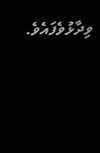ވިދާޅުވެފައެވެ.